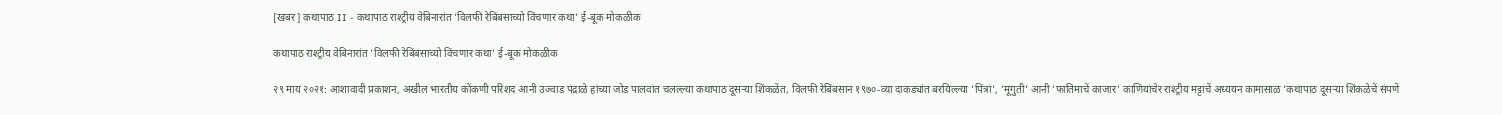[खबर] कथापाठ II - कथापाठ राश्ट्रीय वेबिनारांत ’विलफी रेबिंबसाच्यो विंचणार कथा’ ई-बूक मोकळीक

कथापाठ राश्ट्रीय वेबिनारांत ’विलफी रेबिंबसाच्यो विंचणार कथा’ ई-बूक मोकळीक

२९ माय २०२१: आशावादी प्रकाशन, अखील भारतीय कोंकणी परिशद आनी उज्वाड पंद्राळे हांच्या जोड पालवांत चल‌ल्ल्या कथापाठ दूसऱ्या शिंकळेंत, विलफी रेबिंबसान १९७०-व्या दाकड्यांत बरयिल्ल्या ’पिंत्रां’, ’मूगुती’ आनी ’फातिमाचें काजार’ काणियांचेर राश्ट्रीय मट्टाचें अध्ययन कामासाळ ’कथापाठ दूसऱ्या शिंकळेचें संपणें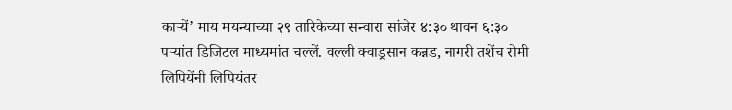काऱ्यें’ माय मयन्याच्या २९ तारिकेच्या सन्वारा सांजेर ४:३० थावन ६:३० पऱ्यांत डिजिटल माध्यमांत चल्लें. वल्ली क्वाड्रसान कन्नड, नागरी तशेंच रोमी लिपियेंनी लिपियंतर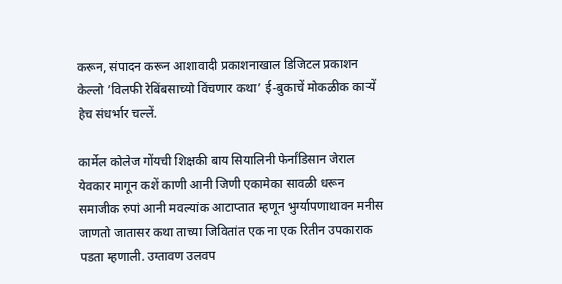करून, संपादन करून आशावादी प्रकाशनाखाल डिजिटल प्रकाशन केल्लो ’विलफी रेबिंबसाच्यो विंचणार कथा’ ई-बुकाचें मोकळीक काऱ्यें हेच संधर्भार चल्लें.

कार्मेल कोलेज गोंय‌ची शिक्षकी बाय सियालिनी फेर्नांडिसान जेराल येवकार मागून कशें काणी आनी जिणी एकामेका सावळी धरून समाजीक रुपां आनी मवल्यांक आटाप्तात म्हणून भुर्ग्यापणाथावन मनीस जाणतो जातासर कथा ताच्या जिवितांत एक ना एक रितीन उपकाराक पडता म्हणाली. उग्तावण उलवप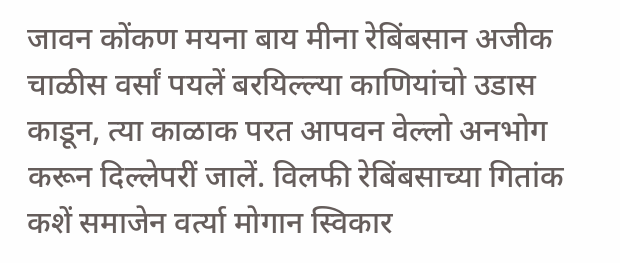जावन कोंकण मयना बाय मीना रेबिंबसान अजीक चाळीस वर्सां पयलें बरयिल्ल्या काणियांचो उडास काडून, त्या काळाक परत आपवन वेल्लो अनभोग करून दिल्लेपरीं जालें. विलफी रेबिंबसाच्या गितांक कशें समाजेन वर्त्या मोगान स्विकार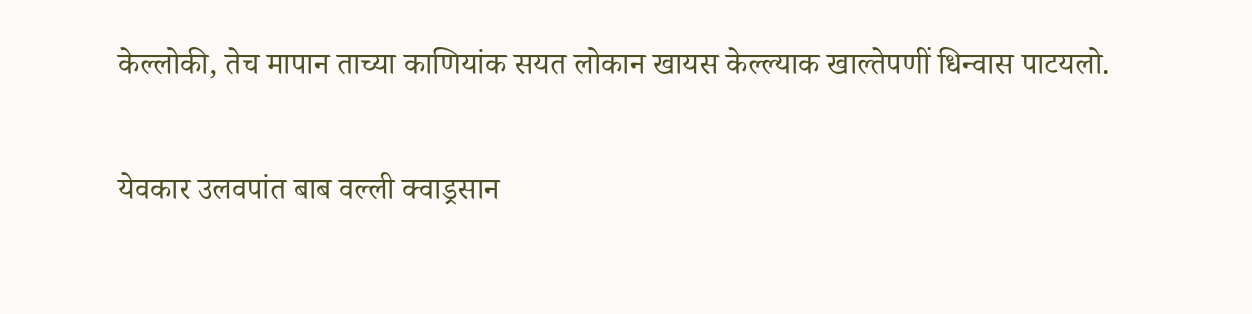केल्लोकी, तेच मापान ताच्या काणियांक सयत लोकान खायस केल्ल्याक खाल्तेपणीं धिन्वास पाटयलो.

येवकार उलवपांत बाब वल्ली क्वाड्रसान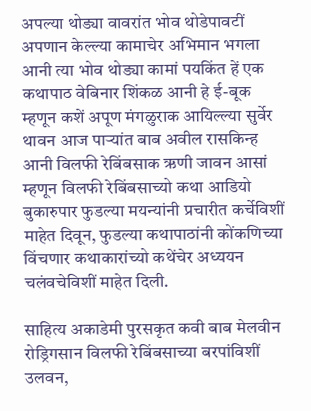अपल्या थोड्या वावरांत भोव थोडेपावटीं अपणान केल्ल्या कामाचेर अभिमान भगला आनी त्या भोव थोड्या कामां पयकिंत हें एक कथापाठ वेबिनार शिंकळ आनी हे ई-बूक म्हणून कशें अपूण मंगळुराक आयिल्ल्या सुर्वेर थावन आज पाऱ्यांत बाब अवील रासकिन्ह आनी विलफी रेबिंबसाक ऋणी जावन आसां म्हणून विलफी रेबिंबसाच्यो कथा आडियो बुकारुपार फुडल्या मयन्यांनी प्रचारीत कर्चेविशीं माहेत दिवून, फुडल्या कथापाठांनी कोंकणिच्या विंचणार कथाकारांच्यो कथेंचेर अध्ययन चलंवचेविशीं माहेत दिली.

साहित्य अकाडेमी पुरसकृत कवी बाब मेलवीन रोड्रिगसान विलफी रेबिंबसाच्या बरपांविशीं उलवन,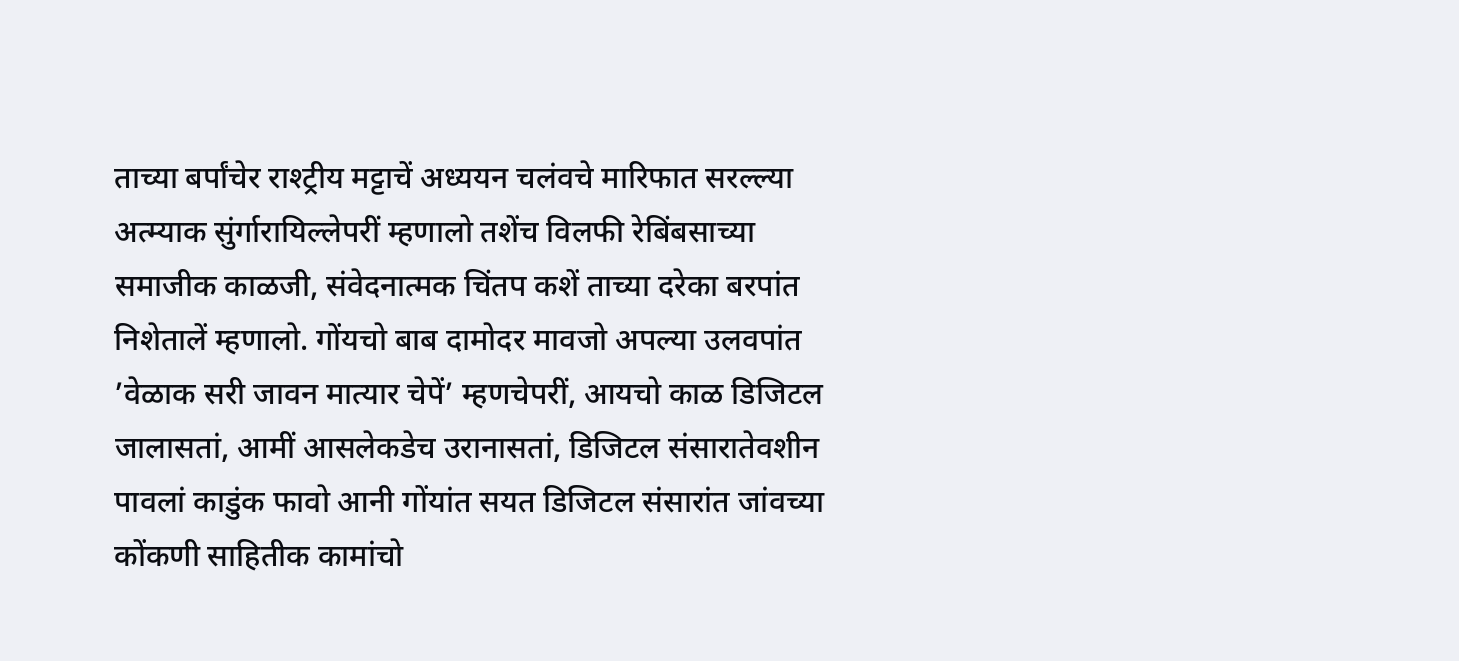ताच्या बर्पांचेर राश्ट्रीय मट्टाचें अध्ययन चलंवचे मारिफात सर‌ल्ल्या अत्म्याक सुंर्गारायिल्लेपरीं म्हणालो तशेंच विलफी रेबिंबसाच्या समाजीक काळजी, संवेदनात्मक चिंतप कशें ताच्या दरेका बरपांत निशेतालें म्हणालो. गोंयचो बाब दामोदर मावजो अपल्या उलवपांत ’वेळाक सरी जावन मात्यार चेपें’ म्हणचेपरीं, आयचो काळ डिजिटल जालासतां, आमीं आसलेकडेच उरानासतां, डिजिटल संसारातेवशीन पावलां काडुंक फावो आनी गोंयांत सयत डिजिटल संसारांत जांवच्या कोंकणी साहितीक कामांचो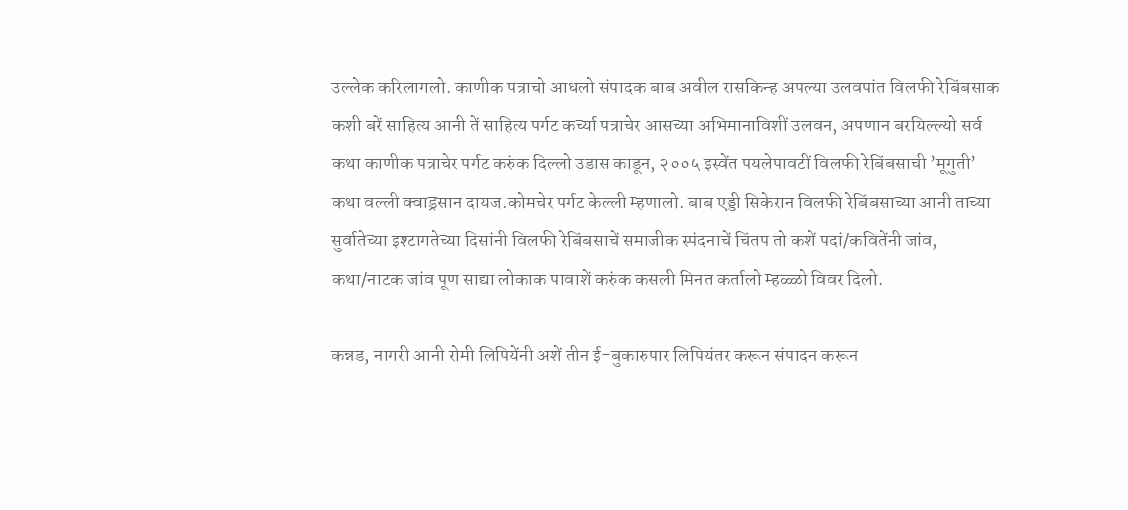उल्लेक करिलागलो. काणीक पत्राचो आधलो संपादक बाब अवील रासकिन्ह अपल्या उलवपांत विलफी रेबिंबसाक कशी बरें साहित्य आनी तें साहित्य पर्गट कर्च्या पत्राचेर आसच्या अभिमानाविशीं उलवन, अपणान बरयिल्ल्यो सर्व कथा काणीक पत्राचेर पर्गट करुंक दिल्लो उडास काडून, २००५ इस्वेंत पयलेपावटीं विलफी रेबिंबसाची ’मूगुती’ कथा वल्ली क्वाड्रसान दायज.कोम‌चेर पर्गट केल्ली म्हणालो. बाब एड्डी सिकेरान विलफी रेबिंबसाच्या आनी ताच्या सुर्वातेच्या इश्टागतेच्या दिसांनी विलफी रेबिंबसाचें समाजीक स्पंदनाचें चिंतप तो कशें पदां/कवितेंनी जांव, कथा/नाटक जांव पूण साद्या लोकाक पावाशें करुंक कसली मिनत कर्तालो म्हळ्ळो विवर दिलो.

कन्नड, नागरी आनी रोमी लिपियेंनी अशें तीन ई-बुकारुपार लिपियंतर करून संपादन करून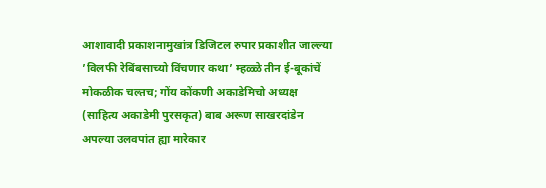आशावादी प्रकाशनामुखांत्र डिजिटल रुपार प्रकाशीत जाल्ल्या ’विलफी रेबिंबसाच्यो विंचणार कथा’ म्हळ्ळे तीन ई-बूकांचें मोकळीक चल्तच; गोंय कोंकणी अकाडेमिचो अध्यक्ष (साहित्य अकाडेमी पुरसकृत) बाब अरूण साखर‌दांडेन अपल्या उलवपांत ह्या मारेकार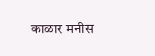काळार मनीस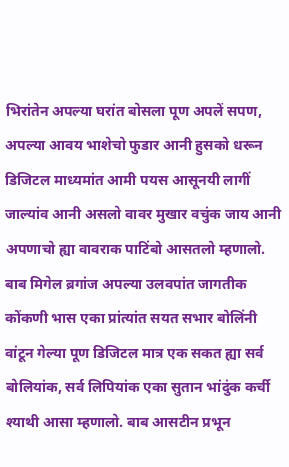भिरांतेन अपल्या घरांत बोसला पूण अपलें सपण, अपल्या आवय भाशेचो फुडार आनी हुसको धरून डिजिटल माध्यमांत आमी पयस आसून‌यी लागीं जाल्यांव आनी असलो वावर मुखार वचुंक जाय आनी अपणाचो ह्या वावराक पाटिंबो आसतलो म्हणालो. बाब मिगेल ब्रगांज अपल्या उलवपांत जागतीक कोंकणी भास एका प्रांत्यांत सयत सभार बोलिंनी वांटून गेल्या पूण डिजिटल मात्र एक सकत ह्या सर्व बोलियांक, सर्व लिपियांक एका सुतान भांदुंक कर्ची श्याथी आसा म्हणालो. बाब आसटीन प्रभून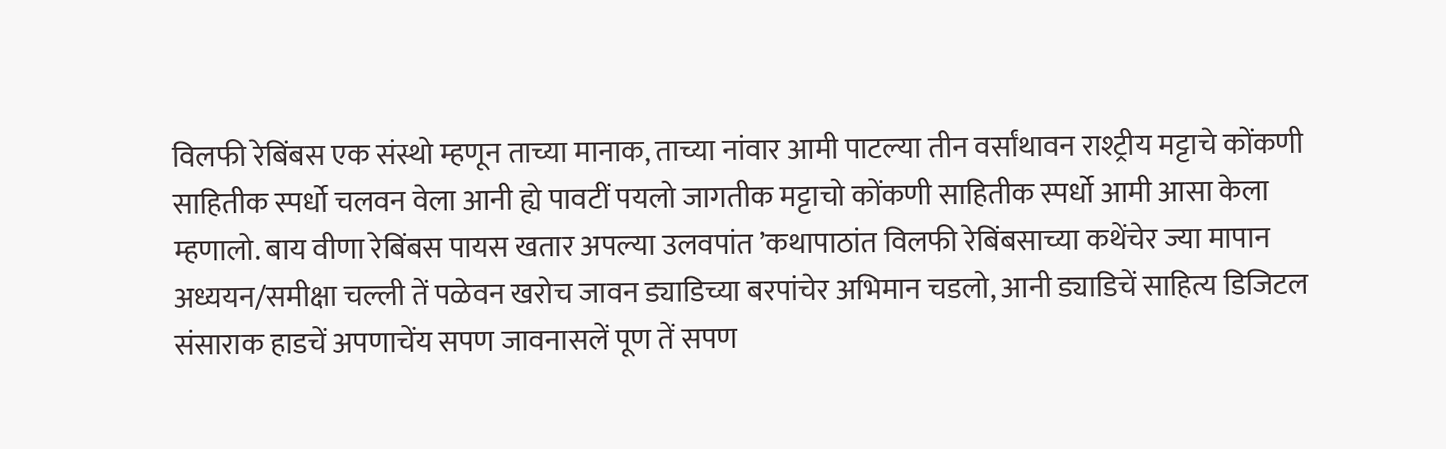विलफी रेबिंबस एक संस्थो म्हणून ताच्या मानाक, ताच्या नांवार आमी पाटल्या तीन वर्सांथावन राश्ट्रीय मट्टाचे कोंकणी साहितीक स्पर्धो चलवन वेला आनी ह्ये पावटीं पयलो जागतीक मट्टाचो कोंकणी साहितीक स्पर्धो आमी आसा केला म्हणालो. बाय वीणा रेबिंबस पायस खतार अपल्या उलवपांत ’कथापाठांत विलफी रेबिंबसाच्या कथेंचेर ज्या मापान अध्ययन/समीक्षा चल्ली तें पळेवन खरोच जावन ड्याडिच्या बरपांचेर अभिमान चडलो, आनी ड्याडिचें साहित्य डिजिटल संसाराक हाडचें अपणाचेंय सपण जावनासलें पूण तें सपण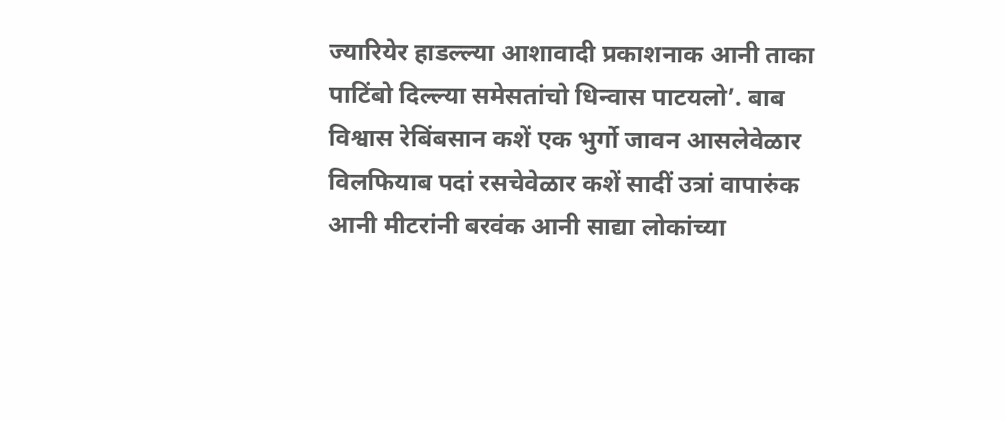ज्यारियेर हाड‌ल्ल्या आशावादी प्रकाशनाक आनी ताका पाटिंबो दिल्ल्या समेसतांचो धिन्वास पाटयलो’. बाब विश्वास रेबिंबसान कशें एक भुर्गो जावन आसलेवेळार विलफियाब पदां रसचेवेळार कशें सादीं उत्रां वापारुंक आनी मीटरांनी बरवंक आनी साद्या लोकांच्या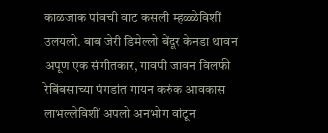काळजाक पांवची वाट कसली म्हळ्ळेविशीं उलयलो. बाब जेरी डिमेल्लो बेंदूर केनडा थावन अपूण एक संगीत‍कार, गावपी जावन विलफी रेबिंबसाच्या पंगडांत गायन करुंक आवकास लाभ‌ल्लेविशीं अपलो अनभोग वांटून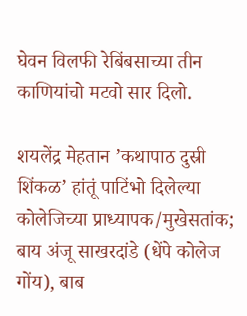घेवन विलफी रेबिंबसाच्या तीन काणियांचो मटवो सार दिलो.

शयलेंद्र मेहतान ’कथापाठ दुस्री शिंकळ’ हांतूं पाटिंभो दिलेल्या कोलेजिच्या प्राध्यापक/मुखेसतांक; बाय अंजू साखर‌दांडे (धेंपे कोलेज गोंय), बाब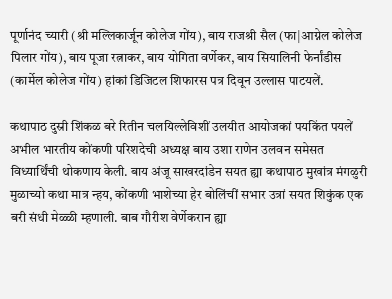पूर्णानंद च्यारी (श्री मल्लिकार्जून कोलेज गोंय), बाय राजश्री सैल (फा|आग्नेल कोलेज पिलार गोंय), बाय पूजा रत्नाकर, बाय योगिता वर्णेकर, बाय सियालिनी फेर्नांडीस (कार्मेल कोलेज गोंय) हांकां डिजिटल शिफारस पत्र दिवून उल्लास पाटयलें.

कथापाठ दुस्री शिंकळ बरे रितीन चलयिल्लेविशीं उलयीत आयोजकां पयकिंत पयलें अभील भारतीय कोंकणी परिशदेची अध्यक्ष बाय उशा राणेन उलवन समेसत विध्यार्थिंची थोकणाय केली. बाय अंजू साखर‌दांडेन सयत ह्या कथापाठ मुखांत्र मंगळुरी मुळाच्यो कथा मात्र न्हय, कोंकणी भाशेच्या हेर बोलिंचीं सभार उत्रां सयत शिकुंक एक बरी संधी मेळ्ळी म्हणाली. बाब गौरीश वेर्णेकरान ह्या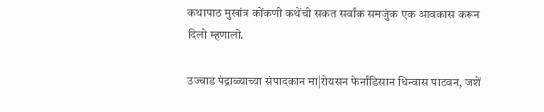कथापाठ मुखांत्र कोंकणी कथेंची सकत सर्वांक समजुंक एक आवकास करून दिलो म्हणालो.

उज्वाड पंद्राळ्याच्या संपादकान मा|रोयसन फेर्नांडिसान धिन्वास पाटवन, जशें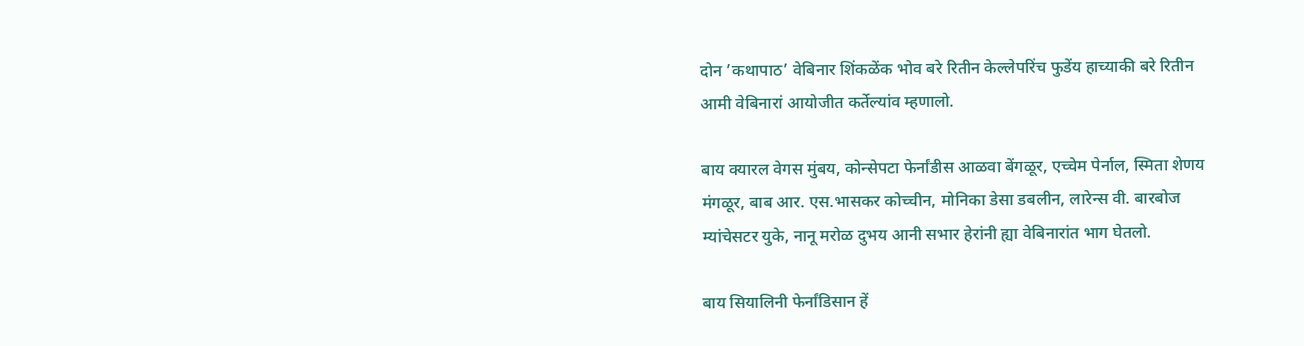दोन ’कथापाठ’ वेबिनार शिंकळेंक भोव बरे रितीन केल्लेपरिंच फुडेंय हाच्याकी बरे रितीन आमी वेबिनारां आयोजीत कर्तेल्यांव म्हणालो.

बाय क्यारल वेगस मुंबय, कोन्सेपटा फेर्नांडीस आळवा बेंगळूर, एच्चेम पेर्नाल, स्मिता शेणय मंगळूर, बाब आर. एस.भासकर कोच्चीन, मोनिका डेसा डबलीन, लारेन्स वी. बारबोज म्यांचेसटर युके, नानू मरोळ दुभय आनी सभार हेरांनी ह्या वेबिनारांत भाग घेतलो.

बाय सियालिनी फेर्नांडिसान हें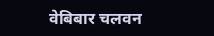वेबिबार चलवन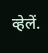व्हेलें.